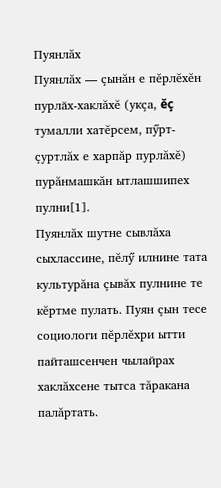Пуянлăх
Пуянлăх — çынăн е пĕрлĕхĕн пурлӑх-хаклăхĕ (укçа, ĕç тумалли хатĕрсем, пӳрт-çуртлăх е харпăр пурлăхĕ) пурăнмашкăн ытлашшипех пулни[1].
Пуянлăх шутне сывлăха сыхлассине, пĕлӳ илнине тата культурăна çывăх пулнине те кĕртме пулать. Пуян çын тесе социологи пĕрлĕхри ытти пайташсенчен чылайрах хаклăхсене тытса тăракана палăртать.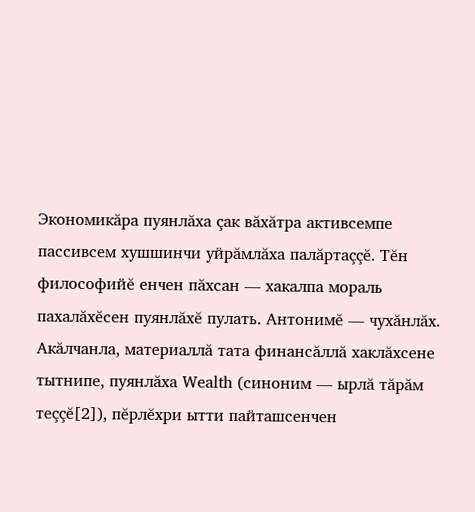Экономикăра пуянлăха çак вăхăтра активсемпе пассивсем хушшинчи уйрăмлăха палăртаççĕ. Тĕн философийĕ енчен пăхсан — хакалпа мораль пахалăхĕсен пуянлăхĕ пулать. Антонимĕ — чухăнлăх. Акăлчанла, материаллă тата финансăллă хаклăхсене тытнипе, пуянлăха Wealth (синоним — ырлă тăрăм теççĕ[2]), пĕрлĕхри ытти пайташсенчен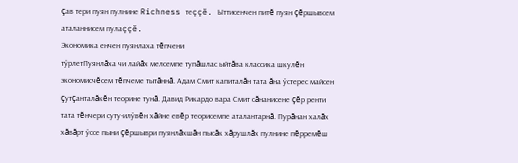çав тери пуян пулнине Richness теççĕ. Ыттисенчен питĕ пуян çĕршывсем аталаннисем пулаççĕ.
Экономика енчен пуянлаха тĕпчени
тӳрлетПуянлăха чи лайăх мелсемпе тупăшлас ыйтăва классика шкулĕн экономисчĕсем тĕпчеме тытăннă. Адам Смит капиталăн тата ăна ӳстерес майсен çутçанталăкĕн теорине тунă. Давид Рикардо вара Смит сăнанисене çĕр ренти тата тĕнчери суту-илӳвĕн хăйне евĕр теорисемпе аталантарнă. Пурăнан халăх хăвăрт ӳссе пыни çĕршыври пуянлăхшăн пысăк хăрушлăх пулнине пĕрремĕш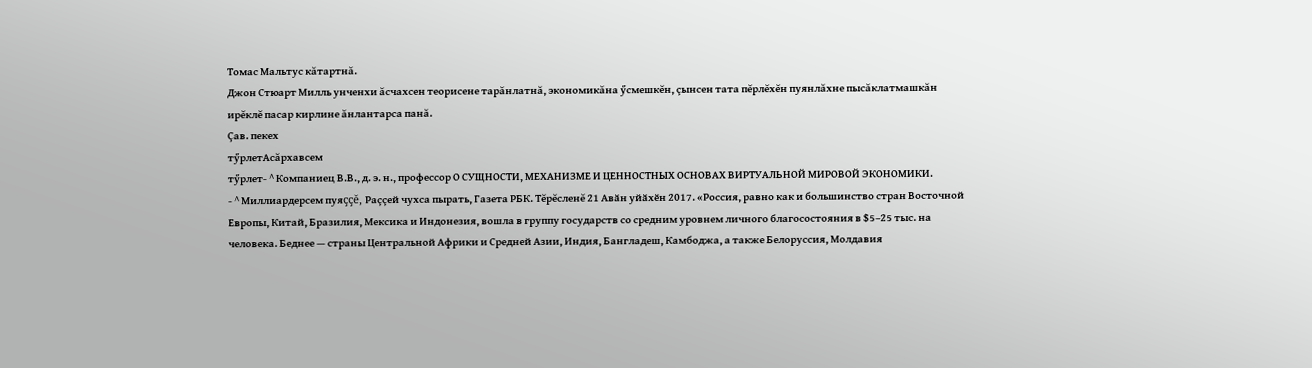Томас Мальтус кăтартнă.
Джон Стюарт Милль унченхи ăсчахсен теорисене тарăнлатнă, экономикăна ӳсмешкĕн, çынсен тата пĕрлĕхĕн пуянлăхне пысăклатмашкăн ирĕклĕ пасар кирлине ăнлантарса панă.
Çав. пекех
тӳрлетАсăрхавсем
тӳрлет- ^ Компаниец В.В., д. э. н., профессор О СУЩНОСТИ, МЕХАНИЗМЕ И ЦЕННОСТНЫХ ОСНОВАХ ВИРТУАЛЬНОЙ МИРОВОЙ ЭКОНОМИКИ.
- ^ Миллиардерсем пуяççĕ, Раççей чухса пырать, Газета РБК. Тĕрĕсленĕ 21 Авӑн уйӑхӗн 2017. «Россия, равно как и большинство стран Восточной Европы, Китай, Бразилия, Мексика и Индонезия, вошла в группу государств со средним уровнем личного благосостояния в $5–25 тыс. на человека. Беднее — страны Центральной Африки и Средней Азии, Индия, Бангладеш, Камбоджа, а также Белоруссия, Молдавия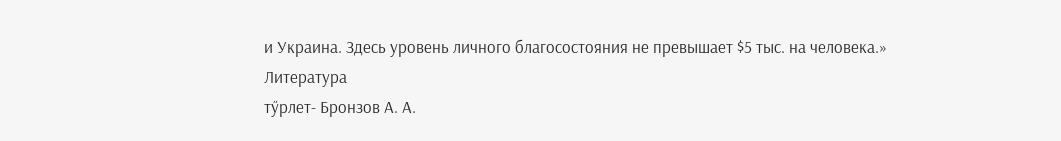и Украина. Здесь уровень личного благосостояния не превышает $5 тыс. на человека.»
Литература
тӳрлет- Бронзов А. А.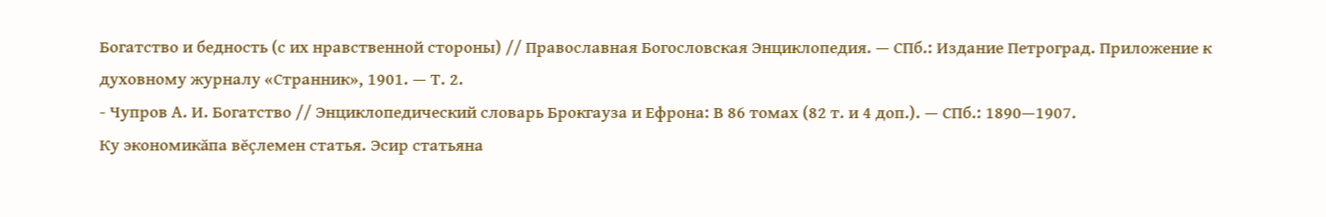Богатство и бедность (с их нравственной стороны) // Православная Богословская Энциклопедия. — СПб.: Издание Петроград. Приложение к духовному журналу «Странник», 1901. — Т. 2.
- Чупров А. И. Богатство // Энциклопедический словарь Брокгауза и Ефрона: В 86 томах (82 т. и 4 доп.). — СПб.: 1890—1907.
Ку экономикăпа вĕçлемен статья. Эсир статьяна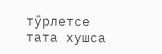тӳрлетсе тата хушса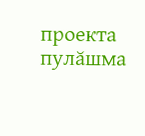проекта пулăшма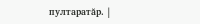пултаратăр. |